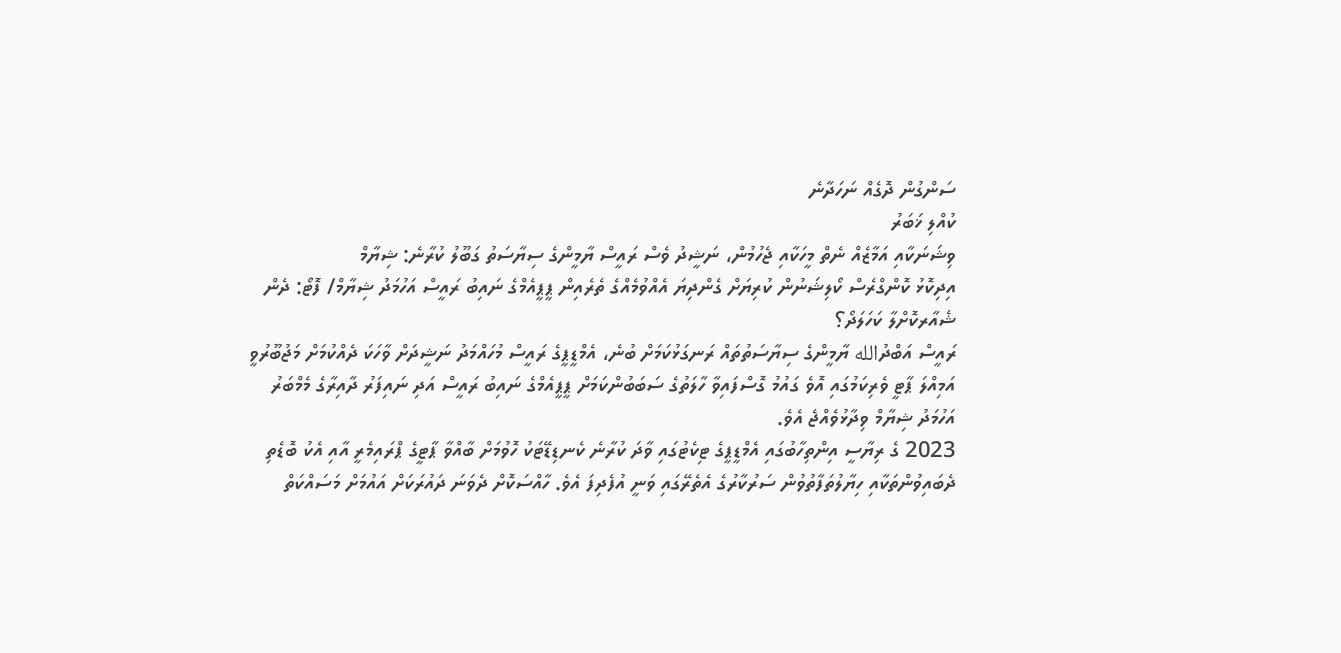ސަންގުން ދޮގެއް ނަހަދާނެ
ކުއްލި ޚަބަރު
ވިޝަނަކާއި އަމާޒެއް ނެތް މީހަކާއި ޖެހުމުން، ނަޝީދު ވެސް ރައީސް ޔާމީންގެ ސިޔާސަތު ގަބޫލު ކުރާނެ: ޝިޔާމް
އިދިކޮޅު ކޮންގްރެސް ކޯލިޝަނުން ކުރިޔަށް ގެންދިޔަ އެއްވުމެއްގެ ތެރެއިން ޕީޕީއެމްގެ ނައިބު ރައީސް އަހުމަދު ޝިޔާމް/ ފޮޓޯ: ދެން
ޝެއާރކޮށްލާ ކަހަލަދޯ؟
ރައީސް އަބްދުالله ޔާމީންގެ ސިޔާސަތުތައް ރަނގަޅުކަމަށް ބުނެ، އެމްޑީޕީގެ ރައީސް މުހައްމަދު ނަޝީދަށް ވާހަކަ ދެއްކުމަށް މަޖުބޫރުވީ އަމިއްލަ ޕާޓީ ވެރިކަމުގައި އޮވެ ގައުމު ގޮސްފައިވާ ހާލަތުގެ ސަބަބުންކަމަށް ޕީޕީއެމްގެ ނައިބު ރައީސް އަދި ނައިފަރު ދާއިރާގެ މެމްބަރު އަހުމަދު ޝިޔާމް ވިދާޅުވެއްޖެ އެވެ.
2023 ގެ ރިޔާސީ އިންތިހާބުގައި އެމްޑީޕީގެ ޓިކެޓުގައި ވާދަ ކުރާނެ ކެނޑިޑޭޓަކު ހޮވުމަށް ބާއްވާ ޕާޓީގެ ޕްރައިމެރީ އާއި އެކު ބޮޑެތި ދެބައިވުންތަކާއި ހިޔާލުތަފާތުވުން ސަރުކާރުގެ އެތެރޭގައި ވަނީ އުފެދިފަ އެވެ. ހާއްސަކޮށް ދެވަނަ ދައުރަކަށް އައުމަށް މަސައްކަތް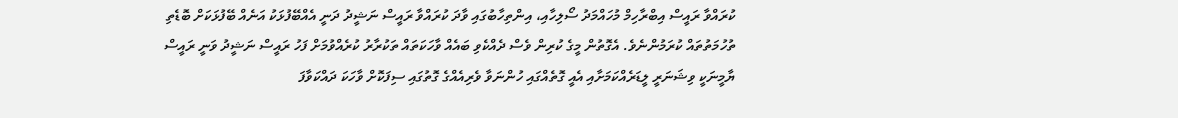ކުރައްވާ ރައީސް އިބްރާހިމް މުހައްމަދު ސޯލިހާއި، އިންތިހާބުގައި ވާދަ ކުރައްވާ ރައީސް ނަޝީދު ދަނީ އެއްބޭފުޅަކު އަނެއް ބޭފުޅަކަށް ބޮޑެތި ތުހުމަތުތައް ކުރަމުންނެވެ. އެގޮތުން މީގެ ކުރިން ވެސް ދެއްކެވި ބައެއް ވާހަކަތައް ތަކުރާރު ކުރެއްވުމަށް ފަހު ރައީސް ނަޝީދު ވަނީ ރައީސް ޔާމީނަކީ ވިޝަނަރީ ލީޑަރެއްކަމަށާއި އެއީ ގޮތެއްގައި ހުންނަވާ ވެރިއެއްގެ ގޮތުގައި ސިފަކޮށް ވާހަކަ ދައްކަވާފަ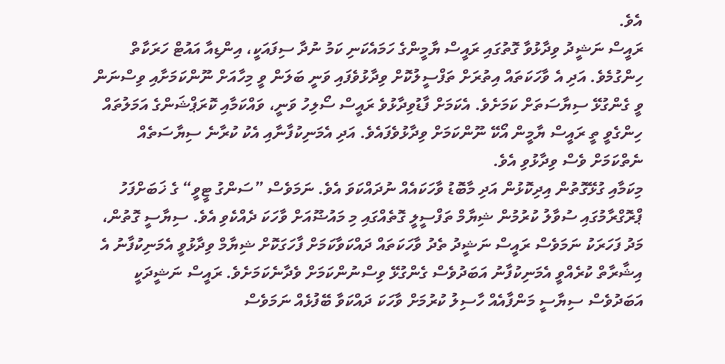އެވެ.
ރައީސް ނަޝީދު ވިދާޅުވާ ގޮތުގައި ރައީސް ޔާމީންގެ ހަމައެކަނި ކަމު ނުދާ ސިފައަކީ، އިންޑިއާ އައުޓް ހަރަކާތް ހިންގުމެވެ. އަދި އެ ވާހަކަތައް އިތުރަށް ތަފްސީލުކޮށް ވިދާޅުވެފައި ވަނީ ބަލަން ވީ މިހާއަށް ނޫންކަމަށާއި ވިސްނަން ވީ ގެންގުޅޭ ސިޔާސަތަށް ކަމަށެވެ. އެކަމަށް ފާޑުވިދާޅުވެ ރައީސް ސޯލިހު ވަނީ، ވައްކަމާއި ކޮރަޕްޝަންގެ އަމަލުތައް ހިންގެވީ ތީ ރައީސް ޔާމީން އޯކޭ ނޫންކަމަށް ވިދާޅުވެފައެވެ. އަދި އެމަނިކުފާނާއި އެކު ކުރާނެ ސިޔާސަތެއް ނެތްކަމަށް ވެސް ވިދާޅުވި އެވެ.
މިކަމާއި ގުޅޭގޮތުން އިދިކޮޅުން އަދި މާބޮޑު ވާހަކައެއް ނުދައްކަވަ އެވެ. ނަމަވެސް ”ސަންގު ޓީވީ“ ގެ ޚަބަށްފަހު ޕްރޮގްރާމުގައި ސުވާލު ކުރުމުން ޝިޔާމް ތަފްސީލީ ގޮތެއްގައި މި މައުޟޫއަށް ވާހަކަ ދެއްކެވި އެވެ. ސިޔާސީ ގޮތުން، މަދު ފަހަރަކު ނަމަވެސް ރައީސް ނަޝީދު ތެދު ވާހަކަތައް ދައްކަވާކަމަށް ފާހަގަކޮށް ޝިޔާމް ވިދާޅުވީ އެމަނިކުފާނު އެ އިޝާރާތް ކުރެއްވީ އެމަނިކުފާނު އަބަދުވެސް ގެންގުޅޭ ވިސްނުންކަމަށް ވެދާނެކަމަށެވެ. ރައީސް ނަޝީދަކީ އަބަދުވެސް ސިޔާސީ މަންފާއެއް ހާސިލު ކުރުމަށް ވާހަކަ ދައްކަވާ ބޭފުޅެއް ނަމަވެސް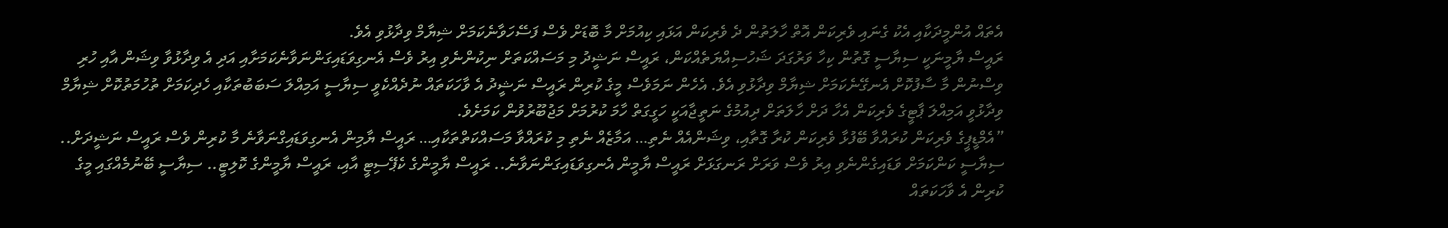އެތައް އުންމީދަކާއި އެކު ގެނައި ވެރިކަން އޮތް ހާލަތުން ދެ ވެރިކަން އަޅައި ކިއުމަށް މާ ބޮޑަށް ވެސް ފަސޭހަވާނެކަމަށް ޝިޔާމް ވިދާޅުވި އެވެ.
ރައީސް ޔާމީނަކީ ސިޔާސީ ގޮތުން ކިހާ ވަރުގަދަ ޝަހުސިއްޔަތެއްކަން، ރައީސް ނަޝީދު މި މަސައްކަތަށް ނިކުންނެވި އިރު ވެސް އެނގިވަޑައިގަންނަވާނެކަމަށާއި އަދި އެ ވިދާޅުވާ ވިޝަން އާއި ހުރި ވިސްނުން މާ ސާފުކޮށް އެނގޭނެކަމަށް ޝިޔާމް ވިދާޅުވި އެވެ. އެހެން ނަމަވެސް މީގެ ކުރިން ރައީސް ނަޝީދު އެ ވާހަކަތައް ނުދެއްކެވީ ސިޔާސީ އަމިއްލަ ސަބަބުތަކާއި ހެދިކަމަށް ތުހުމަތުކޮށް ޝިޔާމް ވިދާޅުވީ އަމިއްލަ ޕާޓީގެ ވެރިކަން އެހާ ދަށް ހާލަތަށް ދިއުމުގެ ނަތީޖާއަކީ ހަގީގަތް ހާމަ ކުރުމަށް މަޖުބޫރުވުން ކަމަށެވެ.
”އެމްޑީޕީގެ ވެރިކަން ކުރައްވާ ބޭފުޅާ ވެރިކަން ކުރާ ގޮތާއި، ވިޝަންއެއް ނެތި… އަމާޒެއް ނެތި މި ކުރައްވާ މަސައްކަތްތަކާއި… ރައީސް ޔާމިން އެނގިވަޑައިގްނަވާނެ މާ ކުރިން ވެސް ރައީސް ނަޝީދަށް.. ސިޔާސީ ކަންކަމަށް ވަޑައިގެންނެވި އިރު ވެސް ވަރަށް ރަނގަޅަށް ރައީސް ޔާމީން އެނގިވަޑައިގަންނަވާނެ.. ރައީސް ޔާމީންގެ ކެޕޭސިޓީ އާއި، ރައީސް ޔާމީންގެ ކޮލިޓީ.. ސިޔާސީ ބޭނުމެއްގައި މީގެ ކުރިން އެ ވާހަކަތައް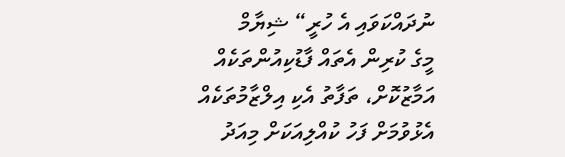ނުދައްކަވައި އެ ހުރީ“ ޝިޔާމް
މީގެ ކުރިން އެތައް ފާޑުކިއުންތަކެއް އަމާޒުކޮށް، ތަފާތު އެކި އިލްޒާމުތަކެއް އެޅުވުމަށް ފަހު ކުއްލިއަކަށް މިއަދު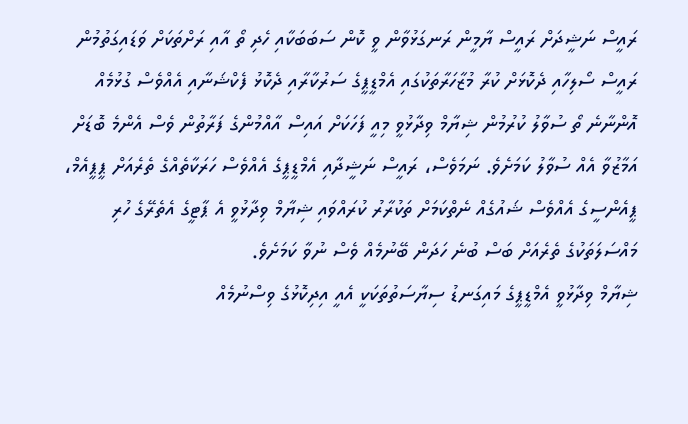ރައީސް ނަޝީދަށް ރައީސް ޔާމީން ރަނގަޅުވާން ވީ ކޮން ސަބަބަކާއި ހެދި ތޯ އާއި ރަށްތަކަށް ވަޑައިގަތުމުން ރައީސް ސޯލިހާއި ދެކޮޅަށް ކުރާ މުޒާހަރާތަކުގައި އެމްޑީޕީގެ ސަރުކާރާއި ދެކޮޅު ފެކްޝަނާއި އެއްވެސް ގުޅުމެއް އޮންނާނެ ތޯ ސުވާލު ކުރުމުން ޝިޔާމް ވިދާޅުވީ މިއީ ފަހަކަށް އައިސް އާއްމުންގެ ފަރާތުން ވެސް އެންމެ ބޮޑަށް އަމާޒުވާ އެއް ސުވާލު ކަމަށެވެ. ނަމަވެސް، ރައީސް ނަޝީދާއި އެމްޑީޕީގެ އެއްވެސް ހަރަކާތެއްގެ ތެރެއަށް ޕީޕީއެމް، ޕީއެންސީގެ އެއްވެސް ޝައުގެއް ނެތްކަމަށް ތަކުރާރު ކުރައްވައި ޝިޔާމް ވިދާޅުވީ އެ ޕާޓީގެ އެތެރޭގެ ހުރި މައްސަލަތަކުގެ ތެރެއަށް ބަސް ބުނެ ހަދަން ބޭނުމެއް ވެސް ނުވާ ކަމަށެވެ.
ޝިޔާމް ވިދާޅުވީ އެމްޑީޕީގެ މައިގަނޑު ސިޔާސަތުތަކަކީ އެއީ އިދިކޮޅުގެ ވިސްނުމެއް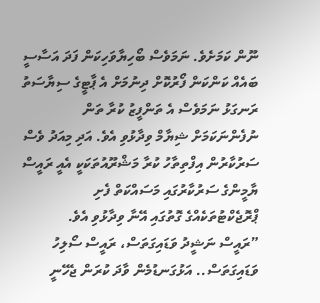ނޫން ކަމަށެވެ. ނަމަވެސް ބޯހިޔާވަހިކަން ފަދަ އަސާސީ ބައެއް ކަންކަން ފޯރުކޮށް ދިނުމަށް އެ ޕާޓީގެ ސިޔާސަތު ރަނގަޅު ނަމަވެސް އެ ތަންފީޒު ކުރާ ތަން ނުފެންނަކަމަށް ޝިޔާމް ވިދާޅުވި އެވެ. އަދި މިއަދު ވެސް ސަރުކާރުން އިފްތިތާހު ކުރާ މަޝްރޫއުތަކަކީ އެއީ ރައީސް ޔާމީންގެ ސަރުކާރުގައި މަސައްކަތް ފެށި ޕްރޮޖެކްޓުތަކެއްގެ ގޮތުގައި އޭނާ ވިދާޅުވި އެވެ.
”ރައީސް ނަޝީދު ވަޑައިގަތަސް، ރައީސް ސޯލިހު ވަޑައިގަތަސް.. އަޅުގަނޑުމެން ވާދަ ކުރަން ޖެހޭނީ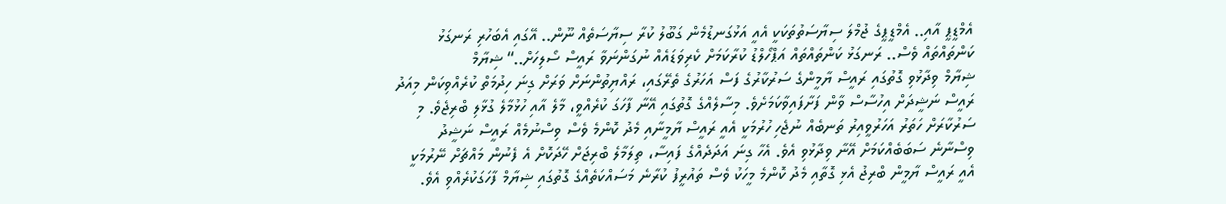އެމްޑީޕީ އާއި.. އެމްޑީޕީގެ ޖުމްލަ ސިޔާސަތުތަކަކީ އެއީ އަޅުގަނޑުމެން ގަބޫލު ކުރާ ސިޔާސަތެއް ނޫން.. އޭގައި އެބަހުރި ރަނގަޅު ކަންތައްތައް ވެސް.. ރަނގަޅު ކަންތައްތައް އަޕްހޯލްޑު ކުރާކަމަށް ކެރިވަޑައެއް ނުގަންނަވާ ރައީސް ސޯލިހަށް..“ ޝިޔާމް
ޝިޔާމް ވިދާޅުވި ގޮތުގައި ރައީސް ޔާމީންގެ ސަރުކާރުގެ ފަސް އަހަރުގެ ތެރޭގައި، ރައްޔިތުންނަށް ވަރަށް ގިނަ ހިދުމަތް ކުރެއްވިކަން މިއަދު ރައީސް ނަޝީދަށް އިހުސާސް ވާން ފަށާފައިވާކަމަށެވެ. މިސާލެއްގެ ގޮތުގައި އޭނާ ފާހަގަ ކުރެއްވީ، މާލެ އާއި ހުޅުމާލެ ގުޅާލި ބްރިޖެވެ. މި ސަރުކާރަށް ހަތަރު އަހަރުވީއިރު ތަނބެއް ނުޖެހި ހުރުމަކީ އެއީ ރައީސް ޔާމީނާއި މެދު ކޮންމެ ވެސް ވިސްނުމެއް ރައީސް ނަޝީދު ވިސްނާނެ ސަބަބެއްކަމަށް އޭނާ ވިދާޅުވި އެވެ. އެހާ ގިނަ އަދަދެއްގެ ފައިސާ، ތިލަމާލެ ބްރިޖަށް ހޭދަކޮށް އެ ފެނުން މައްޗަށް ނޭރުމަކީ އެއީ ރައީސް ޔާމީން ބްރިޖު އެޅި ގޮތާއި މެދު ކޮންމެ މީހަކު ވެސް ތައުރީފު ކުރާނެ މަސައްކަތެއްގެ ގޮތުގައި ޝިޔާމް ފާހަގަކުރެއްވި އެވެ.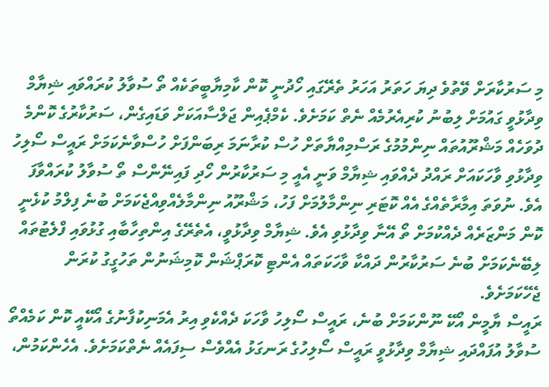މި ސަރުކާރަށް ވޭތުވެ ދިޔަ ހަތަރު އަހަރު ތެރޭގައި ހޯދުނީ ކޮން ކާމިޔާބީތަކެއް ތޯ ސުވާލު ކުރައްވައި ޝިޔާމް ވިދާޅުވީ ގައުމަށް ލިބުނު ކުރިއެރުމެއް ނެތް ކަމަށެވެ. ކެމްޕެއިން ޖަލްސާއަކަށް ވަޑައިގެން، ސަރުކާރުގެ ކޮންމެ ދުވަހެއް މަޝްރޫއުތައް ނިންމުމުގެ ރަސްމިއްޔާތަށް ހުސް ކުރާނަމަ ރިބަންފަށް ހުސްވާނެކަމަށް ރައީސް ސޯލިހު ވިދާޅުވި ވާހަކައަށް ރައްދު ދެއްވައި ޝިޔާމް ވަނީ އެއީ މި ސަރުކާރުން ހޯދި ފައިނޭންސް ތޯ ސުވާލު ކުރައްވާފަ އެވެ. ނުވަތަ އިމާރާތެއްގެ އެއް ކޮޓަރި ނިންމާލުމަށް ފަހު، މަޝްރޫއު ނިންމާލެއްވިއްޖެކަމަށް ބުނެ ފިލްމު ކުޅެނީ ކޮން މަންޒަރެއް ދެއްކުމަށް ތޯ އޭނާ ވިދާޅުވި އެވެ. ޝިޔާމް ވިދާޅުވީ، އެތެރޭގެ އިންތިހާބާއި ގުޅުވައި ފްލެޓުތައް ލިބޭނެކަމަށް ބުނެ ސަރުކާރުން ދައްކާ ވާހަކަތައް އެންޓި ކޮރަޕްޝަން ކޮމިޝަނުން ތަހުގީގު ކުރަން ޖެހޭކަމަށެވެ.
ރައީސް ޔާމީން އޯކޭ ނޫންކަމަށް ބުނެ، ރައީސް ސޯލިހު ވާހަކަ ދެއްކެވި އިރު އެމަނިކުފާނުގެ އޯކޭއީ ކޮން ކަމެއްތޯ ސުވާލު އުފައްދައި ޝިޔާމް ވިދާޅުވީ ރައީސް ސޯލިހުގެ ރަނގަޅު އެއްވެސް ސިފައެއް ނެތްކަމަށެވެ. އެހެންކަމުން،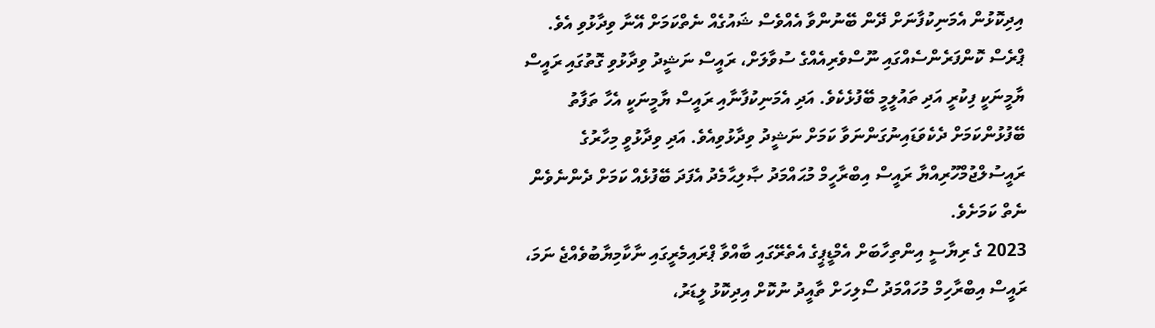އިދިކޮޅުން އެމަނިކުފާނަށް ދޭން ބޭނުންވާ އެއްވެސް ޝައުގެއް ނެތްކަމަށް އޭނާ ވިދާޅުވި އެވެ.
ޕްރެސް ކޮންފަރެންސެއްގައި ނޫސްވެރިއެއްގެ ސުވާލަށް، ރައީސް ނަޝީދު ވިދާޅުވި ގޮތުގައި ރައީސް ޔާމީނަކީ ފިކުރީ އަދި ތައުލީމީ ބޭފުޅެކެވެ. އަދި އެމަނިކުފާނާއި ރައީސް ޔާމީނަކީ އެހާ ތަފާތު ބޭފުޅުންކަމަށް ދެކެވަޑައިނުގަންނަވާ ކަމަށް ނަޝީދު ވިދާޅުވިއެވެ. އަދި ވިދާޅުވީ މިހާރުގެ ރައީސުލްޖުމްހޫރިއްޔާ ރައީސް އިބްރާހީމް މުޙައްމަދު ޞާލިޙާމެދު އެފަދަ ބޭފުޅެއް ކަމަށް ދެންނެވެން ނެތް ކަމަށެވެ.
2023 ގެ ރިޔާސީ އިންތިހާބަށް އެމްޑީޕީގެ އެތެރޭގައި ބާއްވާ ޕްރައިމެރީގައި ނާކާމިޔާބުވެއްޖެ ނަމަ، ރައީސް އިބްރާހިމް މުހައްމަދު ސޯލިހަށް ތާއީދު ނުކޮށް އިދިކޮޅު ލީޑަރު،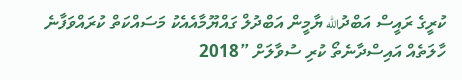ކުރީގެ ރައީސް އަބްދުالله ޔާމީން އަބްދުލް ގައްޔޫމާއެއެކު މަސައްކަތް ކުރައްވަފާނެ ހާލަތެއް އައިސްދާނެތޯ ކުރި ސުވާލަށް ”2018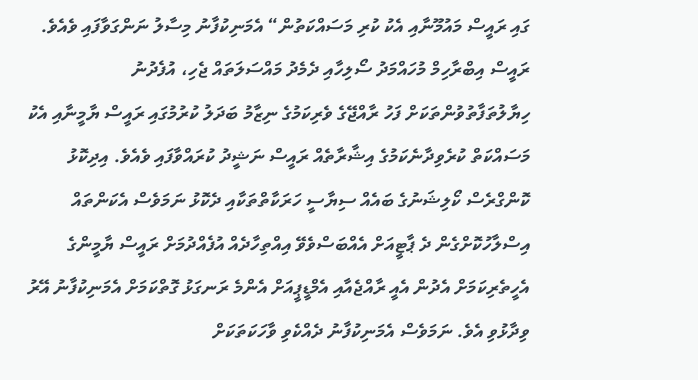ގައި ރައީސް މައުމޫނާއި އެކު ކުރި މަސައްކަތުން“ އެމަނިކުފާނު މިސާލު ނަންގަވާފައި ވެއެވެ. ރައީސް އިބްރާހިމް މުހައްމަދު ސޯލިހާއި ދެމެދު މައްސަލަތައް ޖެހި، އުފެދުނު ހިޔާލުތަފާތުވުންތަކަށް ފަހު ރާއްޖޭގެ ވެރިކަމުގެ ނިޒާމު ބަދަލު ކުރުމުގައި ރައީސް ޔާމީނާއި އެކު މަސައްކަތް ކުރެވިދާނެކަމުގެ އިޝާރާތެއް ރައީސް ނަޝީދު ކުރައްވާފައި ވެއެވެ. އިދިކޮޅު ކޮންގްރެސް ކޯލިޝަނުގެ ބައެއް ސިޔާސީ ހަރަކާތްތަކާއި ދެކޮޅު ނަމަވެސް އެކަންތައް އިސްލާހުކޮށްގެން ދެ ޕާޓީއަށް އެއްބަސްވެވޭ އިއްތިހާދެއް އުފެއްދުމަށް ރައީސް ޔާމީންގެ އެހީތެރިކަމަށް އެދުން އެއީ ރާއްޖެއާއި އެމްޑީޕީއަށް އެންމެ ރަނގަޅު ގޮތްކަމަށް އެމަނިކުފާނު އޭރު ވިދާޅުވި އެވެ. ނަމަވެސް އެމަނިކުފާނު ދެއްކެވި ވާހަކަތަކަށް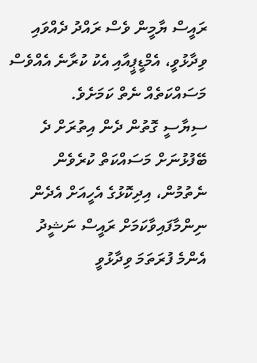ރައީސް ޔާމީން ވެސް ރައްދު ދެއްވައި ވިދާޅުވީ، އެމްޑީޕީއާއި އެކު ކުރާނެ އެއްވެސް މަސައްކަތެއް ނެތް ކަމަށެވެ.
ސިޔާސީ ގޮތުން ދެން އިތުރަށް ދެ ބޭފުޅުނަށް މަސައްކަތް ކުރެވެން ނެތުމުން، އިދިކޮޅުގެ އެހީއަށް އެދެން ނިންމާފައިވާކަމަށް ރައީސް ނަޝީދު އެންމެ ފުރަތަމަ ވިދާޅުވީ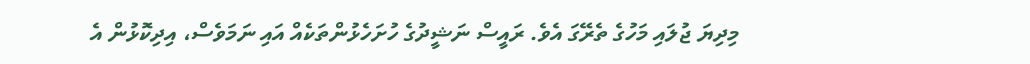މިދިޔަ ޖުލައި މަހުގެ ތެރޭގަ އެވެ. ރައީސް ނަޝީދުގެ ހުށަހެޅުންތަކެއް އައި ނަމަވެސް، އިދިކޮޅުން އެ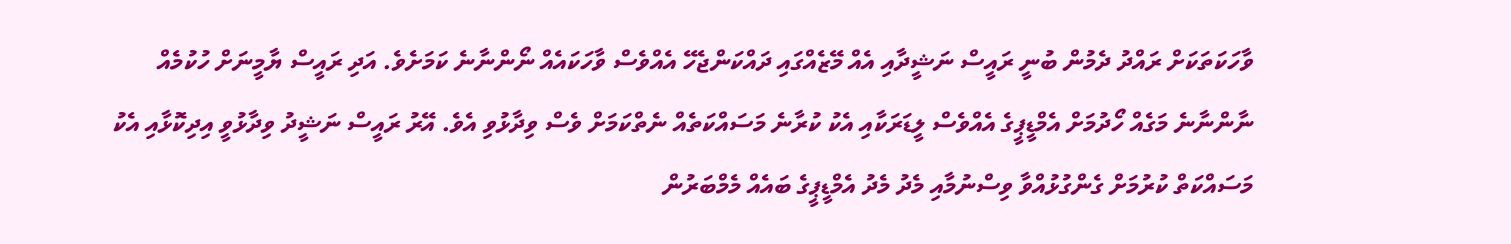ވާހަކަތަކަށް ރައްދު ދެމުން ބުނީ ރައީސް ނަޝީދާއި އެއް މޭޒެއްގައި ދައްކަންޖެހޭ އެއްވެސް ވާހަކައެއް ނޯންނާނެ ކަމަށެވެ. އަދި ރައީސް ޔާމީނަށް ހުކުމެއް ނާންނާނެ މަގެއް ހޯދުމަށް އެމްޑީޕީގެ އެއްވެސް ލީޑަރަކާއި އެކު ކުރާނެ މަސައްކަތެއް ނެތްކަމަށް ވެސް ވިދާޅުވި އެވެ. އޭރު ރައީސް ނަޝީދު ވިދާޅުވީ އިދިކޮޅާއި އެކު މަސައްކަތް ކުރުމަށް ގެންގުޅުއްވާ ވިސްނުމާއި މެދު މެދު އެމްޑީޕީގެ ބައެއް މެމްބަރުން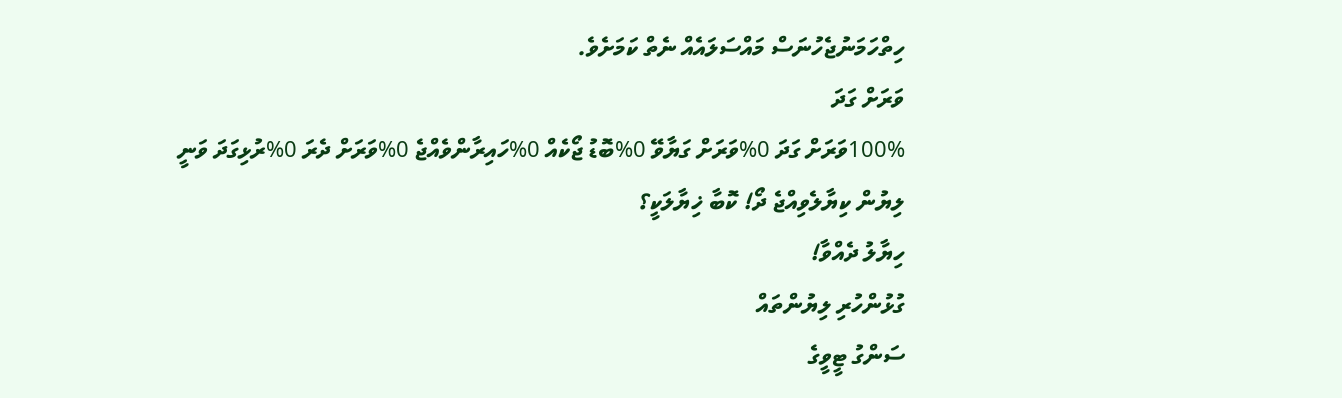ހިތްހަމަނުޖެހުނަސް މައްސަލައެއް ނެތް ކަމަށެވެ.
ވަރަށް ގަދަ
100%ވަރަށް ގަދަ 0%ވަރަށް ގަޔާވޭ 0%ބޮޑު ޖޯކެއް 0%ހައިރާންވެއްޖެ 0%ވަރަށް ދެރަ 0%ރުޅިގަދަ ވަނީ
ލިޔުން ކިޔާލެވިއްޖެ ދޯ! ކޮބާ ޚިޔާލަކީ؟
ހިޔާލު ދެއްވާ!
ގުޅުންހުރި ލިޔުންތައް
ސަންގު ޓީވީގެ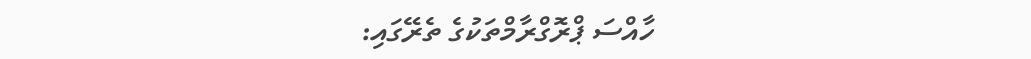ހާއްސަ ޕްރޮގްރާމްތަކުގެ ތެރޭގައި: